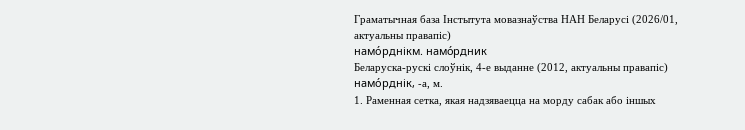Граматычная база Інстытута мовазнаўства НАН Беларусі (2026/01, актуальны правапіс)
намо́рднікм. намо́рдник
Беларуска-рускі слоўнік, 4-е выданне (2012, актуальны правапіс)
намо́рднік, ‑а, м.
1. Раменная сетка, якая надзяваецца на морду сабак або іншых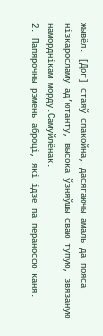жывёл. [Дог] стаяў спакойна, дасягаючы амаль да пояса нізкаросламу ад’ютанту, высока ўзняўшы сваю тупую, звязаную наморднікам морду.Самуйлёнак.
2. Папярочны рэмень аброці, які ідзе па пераноссю каня.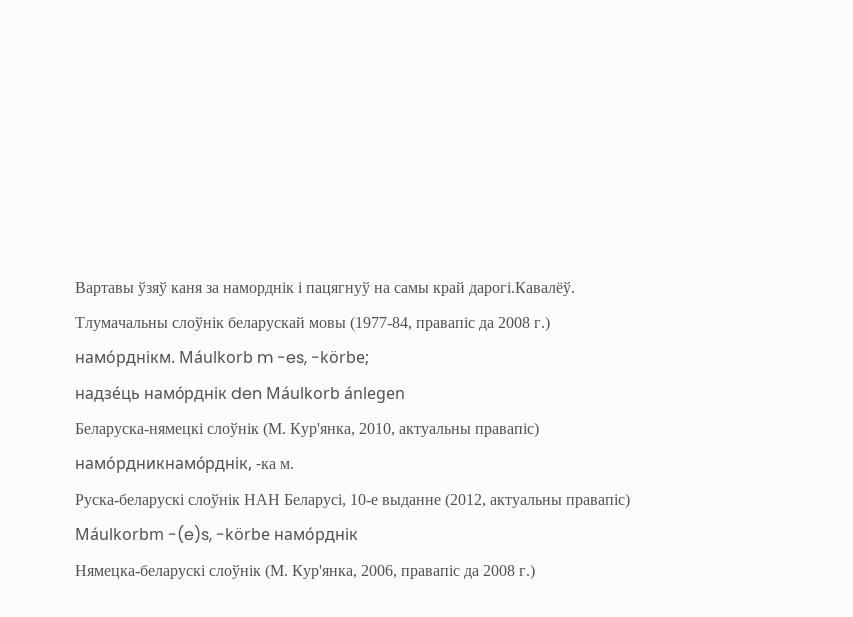Вартавы ўзяў каня за наморднік і пацягнуў на самы край дарогі.Кавалёў.
Тлумачальны слоўнік беларускай мовы (1977-84, правапіс да 2008 г.)
намо́рднікм. Máulkorb m -es, -körbe;
надзе́ць намо́рднік den Máulkorb ánlegen
Беларуска-нямецкі слоўнік (М. Кур'янка, 2010, актуальны правапіс)
намо́рдникнамо́рднік, -ка м.
Руска-беларускі слоўнік НАН Беларусі, 10-е выданне (2012, актуальны правапіс)
Máulkorbm -(e)s, -körbe намо́рднік
Нямецка-беларускі слоўнік (М. Кур'янка, 2006, правапіс да 2008 г.)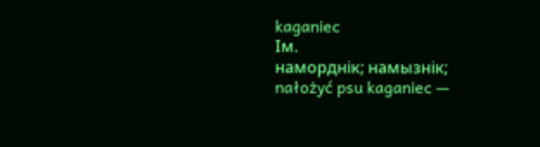kaganiec
Iм.
наморднік; намызнік;
nałożyć psu kaganiec —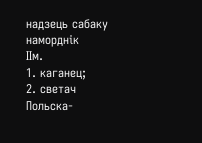надзець сабаку наморднік
IIм.
1. каганец;
2. светач
Польска-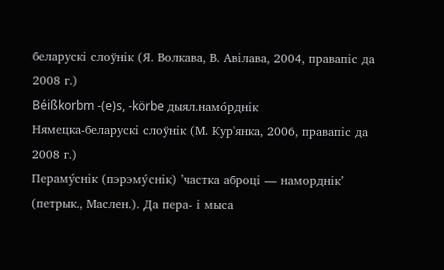беларускі слоўнік (Я. Волкава, В. Авілава, 2004, правапіс да 2008 г.)
Béißkorbm -(e)s, -körbe дыял.намо́рднік
Нямецка-беларускі слоўнік (М. Кур'янка, 2006, правапіс да 2008 г.)
Пераму́снік (пэрэму́снік) ’частка аброці — наморднік’ (петрык., Маслен.). Да пера- і мыса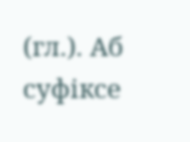(гл.). Аб суфіксе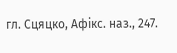гл. Сцяцко, Афікс. наз., 247.